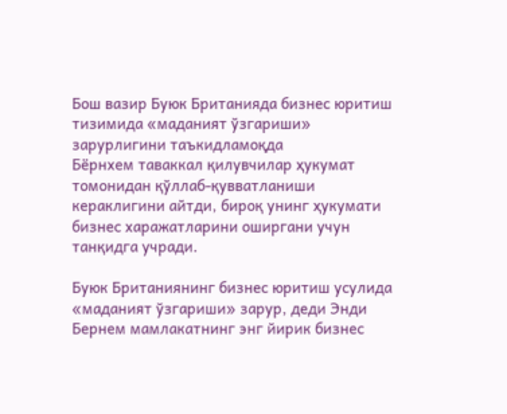Бош вазир Буюк Британияда бизнес юритиш тизимида «маданият ўзгариши» зарурлигини таъкидламоқда
Бёрнхем таваккал қилувчилар ҳукумат томонидан қўллаб-қувватланиши кераклигини айтди, бироқ унинг ҳукумати бизнес харажатларини оширгани учун танқидга учради.

Буюк Британиянинг бизнес юритиш усулида «маданият ўзгариши» зарур, деди Энди Бернем мамлакатнинг энг йирик бизнес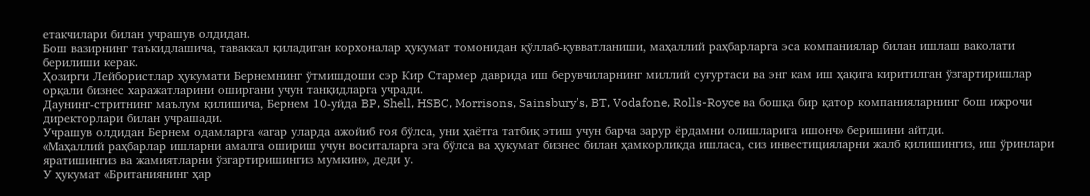етакчилари билан учрашув олдидан.
Бош вазирнинг таъкидлашича, таваккал қиладиган корхоналар ҳукумат томонидан қўллаб-қувватланиши, маҳаллий раҳбарларга эса компаниялар билан ишлаш ваколати берилиши керак.
Ҳозирги Лейбористлар ҳукумати Бернемнинг ўтмишдоши сэр Кир Стармер даврида иш берувчиларнинг миллий суғуртаси ва энг кам иш ҳақига киритилган ўзгартиришлар орқали бизнес харажатларини оширгани учун танқидларга учради.
Даунинг-стритнинг маълум қилишича, Бернем 10-уйда BP, Shell, HSBC, Morrisons, Sainsbury's, BT, Vodafone, Rolls-Royce ва бошқа бир қатор компанияларнинг бош ижрочи директорлари билан учрашади.
Учрашув олдидан Бернем одамларга «агар уларда ажойиб ғоя бўлса, уни ҳаётга татбиқ этиш учун барча зарур ёрдамни олишларига ишонч» беришини айтди.
«Маҳаллий раҳбарлар ишларни амалга ошириш учун воситаларга эга бўлса ва ҳукумат бизнес билан ҳамкорликда ишласа, сиз инвестицияларни жалб қилишингиз, иш ўринлари яратишингиз ва жамиятларни ўзгартиришингиз мумкин», деди у.
У ҳукумат «Британиянинг ҳар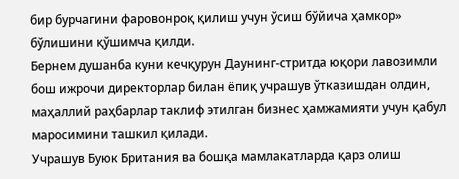бир бурчагини фаровонроқ қилиш учун ўсиш бўйича ҳамкор» бўлишини қўшимча қилди.
Бернем душанба куни кечқурун Даунинг-стритда юқори лавозимли бош ижрочи директорлар билан ёпиқ учрашув ўтказишдан олдин, маҳаллий раҳбарлар таклиф этилган бизнес ҳамжамияти учун қабул маросимини ташкил қилади.
Учрашув Буюк Британия ва бошқа мамлакатларда қарз олиш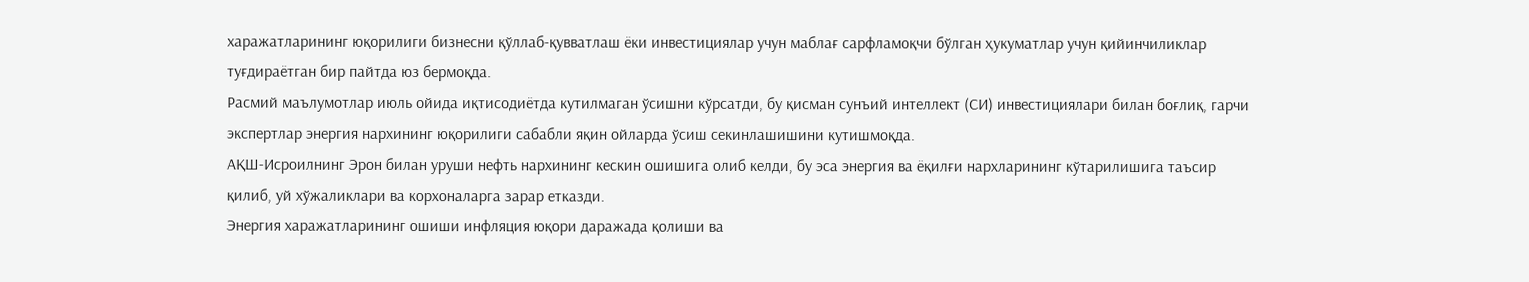харажатларининг юқорилиги бизнесни қўллаб-қувватлаш ёки инвестициялар учун маблағ сарфламоқчи бўлган ҳукуматлар учун қийинчиликлар туғдираётган бир пайтда юз бермоқда.
Расмий маълумотлар июль ойида иқтисодиётда кутилмаган ўсишни кўрсатди, бу қисман сунъий интеллект (СИ) инвестициялари билан боғлиқ, гарчи экспертлар энергия нархининг юқорилиги сабабли яқин ойларда ўсиш секинлашишини кутишмоқда.
АҚШ-Исроилнинг Эрон билан уруши нефть нархининг кескин ошишига олиб келди, бу эса энергия ва ёқилғи нархларининг кўтарилишига таъсир қилиб, уй хўжаликлари ва корхоналарга зарар етказди.
Энергия харажатларининг ошиши инфляция юқори даражада қолиши ва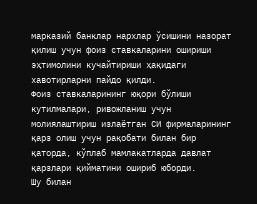марказий банклар нархлар ўсишини назорат қилиш учун фоиз ставкаларини ошириши эҳтимолини кучайтириши ҳақидаги хавотирларни пайдо қилди.
Фоиз ставкаларининг юқори бўлиши кутилмалари, ривожланиш учун молиялаштириш излаётган СИ фирмаларининг қарз олиш учун рақобати билан бир қаторда, кўплаб мамлакатларда давлат қарзлари қийматини ошириб юборди.
Шу билан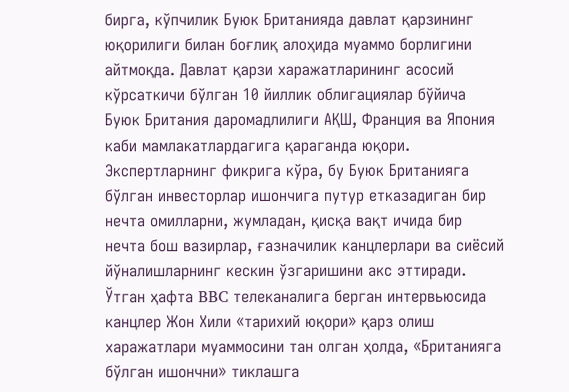бирга, кўпчилик Буюк Британияда давлат қарзининг юқорилиги билан боғлиқ алоҳида муаммо борлигини айтмоқда. Давлат қарзи харажатларининг асосий кўрсаткичи бўлган 10 йиллик облигациялар бўйича Буюк Британия даромадлилиги АҚШ, Франция ва Япония каби мамлакатлардагига қараганда юқори.
Экспертларнинг фикрига кўра, бу Буюк Британияга бўлган инвесторлар ишончига путур етказадиган бир нечта омилларни, жумладан, қисқа вақт ичида бир нечта бош вазирлар, ғазначилик канцлерлари ва сиёсий йўналишларнинг кескин ўзгаришини акс эттиради.
Ўтган ҳафта BBC телеканалига берган интервьюсида канцлер Жон Хили «тарихий юқори» қарз олиш харажатлари муаммосини тан олган ҳолда, «Британияга бўлган ишончни» тиклашга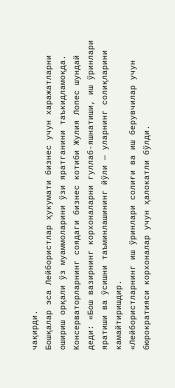чақирди.
Бошқалар эса Лейбористлар ҳукумати бизнес учун харажатларни ошириш орқали ўз муаммоларини ўзи яратганини таъкидламоқда.
Консерваторларнинг соядаги бизнес котиби Жулия Лопес шундай деди: «Бош вазирнинг корхоналарни гуллаб-яшнатиши, иш ўринлари яратиши ва ўсишни таъминлашининг йўли — уларнинг солиқларини камайтиришдир.
«Лейбористларнинг иш ўринлари солиғи ва иш берувчилар учун бюрократияси корхоналар учун ҳалокатли бўлди.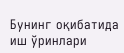Бунинг оқибатида иш ўринлари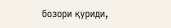бозори қуриди,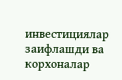инвестициялар заифлашди ва корхоналар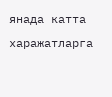янада катта харажатларга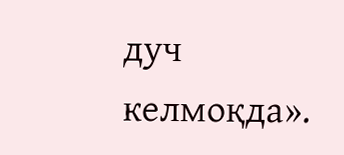дуч келмоқда».